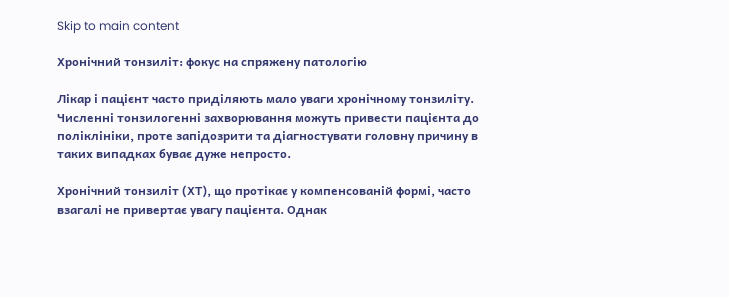Skip to main content

Хронічний тонзиліт: фокус на спряжену патологію

Лікар і пацієнт часто приділяють мало уваги хронічному тонзиліту. Численні тонзилогенні захворювання можуть привести пацієнта до поліклініки, проте запідозрити та діагностувати головну причину в таких випадках буває дуже непросто.

Хронічний тонзиліт (ХТ), що протікає у компенсованій формі, часто взагалі не привертає увагу пацієнта. Однак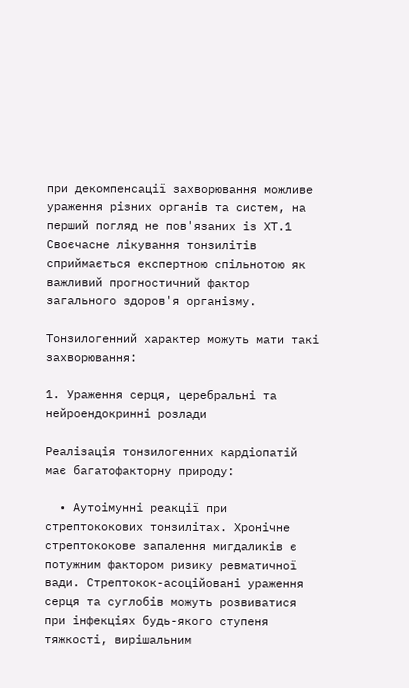при декомпенсації захворювання можливе ураження різних органів та систем, на перший погляд не пов'язаних із ХТ.1 Своєчасне лікування тонзилітів сприймається експертною спільнотою як важливий прогностичний фактор загального здоров'я організму.

Тонзилогенний характер можуть мати такі захворювання:

1. Ураження серця, церебральні та нейроендокринні розлади

Реалізація тонзилогенних кардіопатій має багатофакторну природу:

  • Аутоімунні реакції при стрептококових тонзилітах. Хронічне стрептококове запалення мигдаликів є потужним фактором ризику ревматичної вади. Стрептокок-асоційовані ураження серця та суглобів можуть розвиватися при інфекціях будь-якого ступеня тяжкості, вирішальним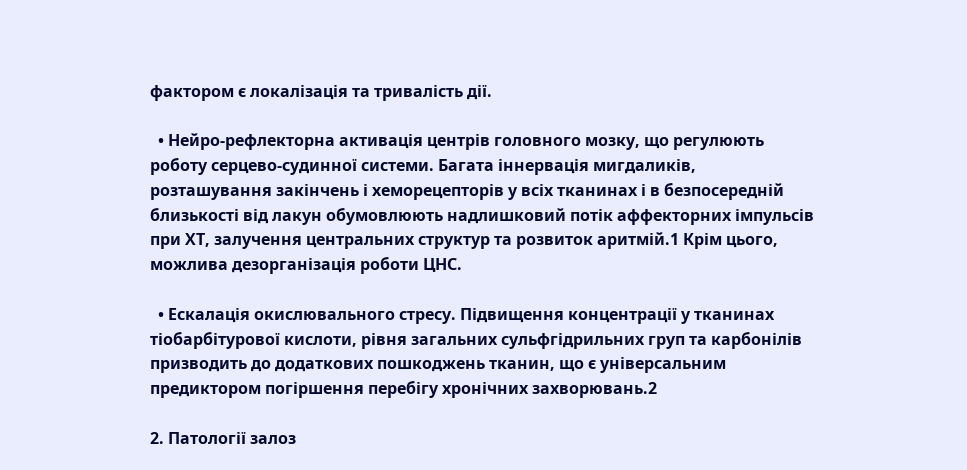фактором є локалізація та тривалість дії.

  • Нейро-рефлекторна активація центрів головного мозку, що регулюють роботу серцево-судинної системи. Багата іннервація мигдаликів, розташування закінчень і хеморецепторів у всіх тканинах і в безпосередній близькості від лакун обумовлюють надлишковий потік аффекторних імпульсів при ХТ, залучення центральних структур та розвиток аритмій.1 Крім цього, можлива дезорганізація роботи ЦНС.

  • Ескалація окислювального стресу. Підвищення концентрації у тканинах тіобарбітурової кислоти, рівня загальних сульфгідрильних груп та карбонілів призводить до додаткових пошкоджень тканин, що є універсальним предиктором погіршення перебігу хронічних захворювань.2

2. Патології залоз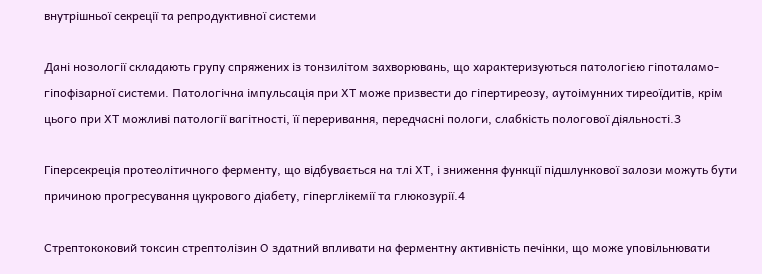внутрішньої секреції та репродуктивної системи

Дані нозології складають групу спряжених із тонзилітом захворювань, що характеризуються патологією гіпоталамо-гіпофізарної системи. Патологічна імпульсація при ХТ може призвести до гіпертиреозу, аутоімунних тиреоїдитів, крім цього при ХТ можливі патології вагітності, її переривання, передчасні пологи, слабкість пологової діяльності.3

Гіперсекреція протеолітичного ферменту, що відбувається на тлі ХТ, і зниження функції підшлункової залози можуть бути причиною прогресування цукрового діабету, гіперглікемії та глюкозурії.4

Стрептококовий токсин стрептолізин О здатний впливати на ферментну активність печінки, що може уповільнювати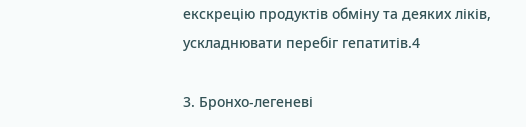екскрецію продуктів обміну та деяких ліків, ускладнювати перебіг гепатитів.4

3. Бронхо-легеневі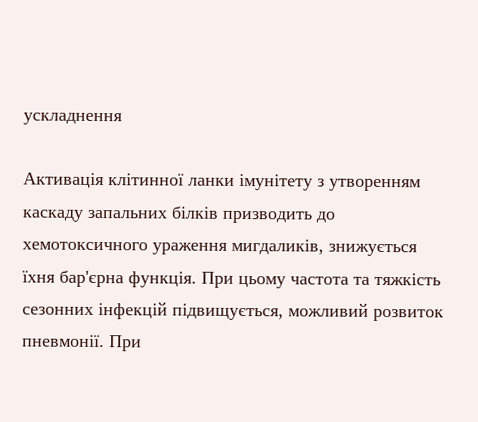ускладнення

Активація клітинної ланки імунітету з утворенням каскаду запальних білків призводить до хемотоксичного ураження мигдаликів, знижується їхня бар'єрна функція. При цьому частота та тяжкість сезонних інфекцій підвищується, можливий розвиток пневмонії. При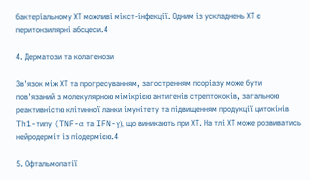бактеріальному ХТ можливі мікст-інфекції. Одним із ускладнень ХТ є перитонзилярні абсцеси.4

4. Дерматози та колагенози

Зв'язок між ХТ та прогресуванням, загостренням псоріазу може бути пов'язаний з молекулярною мімікрією антигенів стрептококів, загальною реактивністю клітинної ланки імунітету та підвищенням продукції цитокінів Th1-типу (TNF-α та IFN-γ), що виникають при ХТ. На тлі ХТ може розвиватись нейродерміт із піодермією.4

5. Офтальмопатії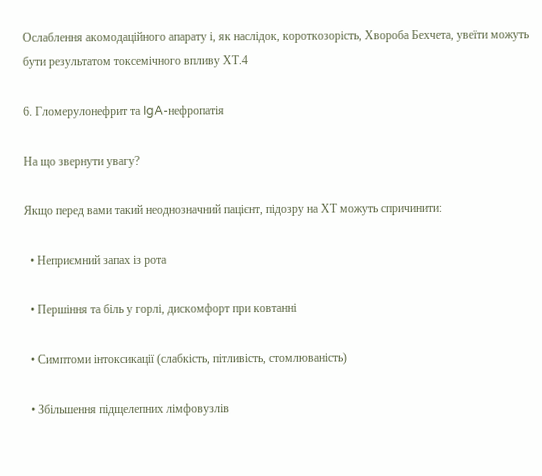Ослаблення акомодаційного апарату і, як наслідок, короткозорість, Хвороба Бехчета, увеїти можуть бути результатом токсемічного впливу ХТ.4

6. Гломерулонефрит та IgA-нефропатія

На що звернути увагу?

Якщо перед вами такий неоднозначний пацієнт, підозру на ХТ можуть спричинити:

  • Неприємний запах із рота

  • Першіння та біль у горлі, дискомфорт при ковтанні

  • Симптоми інтоксикації (слабкість, пітливість, стомлюваність)

  • Збільшення підщелепних лімфовузлів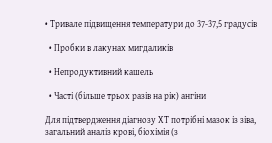• Тривале підвищення температури до 37-37,5 градусів

  • Пробки в лакунах мигдаликів

  • Непродуктивний кашель

  • Часті (більше трьох разів на рік) ангіни

Для підтвердження діагнозу ХТ потрібні мазок із зіва, загальний аналіз крові, біохімія (з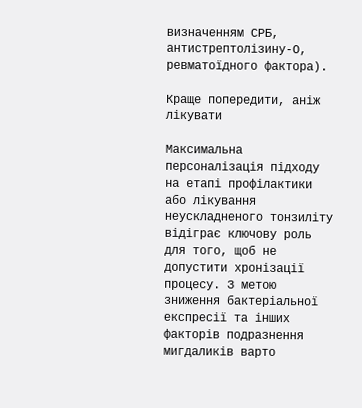визначенням СРБ, антистрептолізину-О, ревматоїдного фактора).

Краще попередити, аніж лікувати

Максимальна персоналізація підходу на етапі профілактики або лікування неускладненого тонзиліту відіграє ключову роль для того, щоб не допустити хронізації процесу. З метою зниження бактеріальної експресії та інших факторів подразнення мигдаликів варто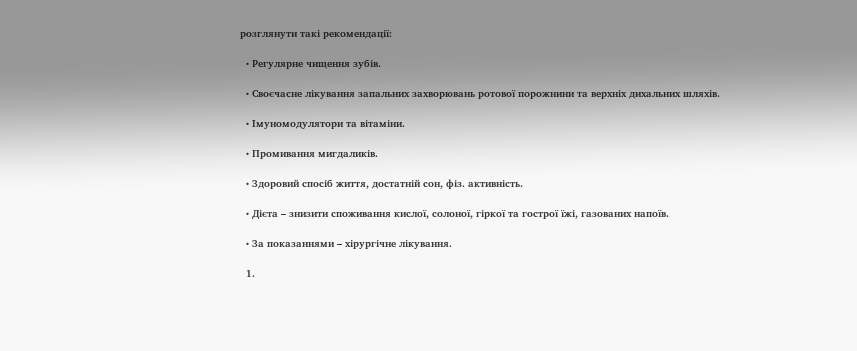розглянути такі рекомендації:

  • Регулярне чищення зубів.

  • Своєчасне лікування запальних захворювань ротової порожнини та верхніх дихальних шляхів.

  • Імуномодулятори та вітаміни.

  • Промивання мигдаликів.

  • Здоровий спосіб життя, достатній сон, фіз. активність.

  • Дієта – знизити споживання кислої, солоної, гіркої та гострої їжі, газованих напоїв.

  • За показаннями – хірургічне лікування.

  1.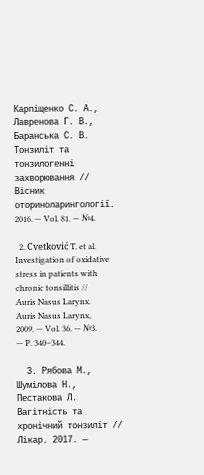Карпіщенко С. А., Лавренова Г. В., Баранська С. В. Тонзиліт та тонзилогенні захворювання // Вісник оториноларингології. 2016. — Vol. 81. — №4.

  2. Cvetković T. et al. Investigation of oxidative stress in patients with chronic tonsillitis // Auris Nasus Larynx. Auris Nasus Larynx, 2009. — Vol. 36. — №3. — P. 340–344.

  3. Рябова М., Шумілова Н., Пестакова Л. Вагітність та хронічний тонзиліт // Лікар. 2017. —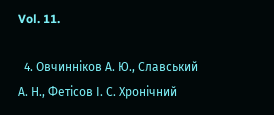Vol. 11.

  4. Овчинніков А. Ю., Славський А. Н., Фетісов І. С. Хронічний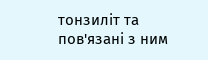тонзиліт та пов'язані з ним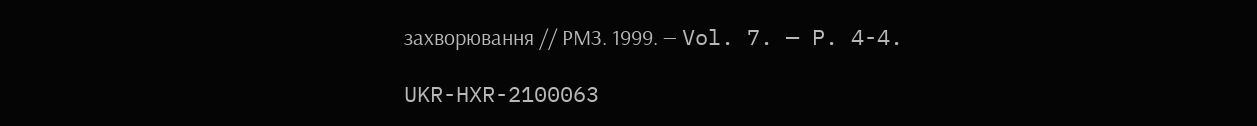захворювання // РМЗ. 1999. — Vol. 7. — P. 4-4.

UKR-HXR-2100063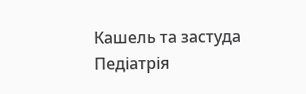Кашель та застуда
Педіатрія